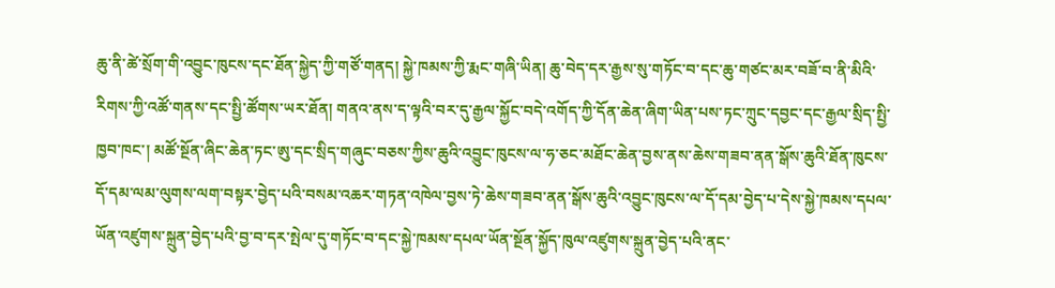ཆུ་ནི་ཚེ་སྲོག་གི་འབྱུང་ཁུངས་དང་ཐོན་སྐྱེད་ཀྱི་གཙོ་གནད། སྐྱེ་ཁམས་ཀྱི་རྨང་གཞི་ཡིན། ཆུ་བེད་དར་རྒྱས་སུ་གཏོང་བ་དང་ཆུ་གཙང་མར་བཟོ་བ་ནི་མིའི་རིགས་ཀྱི་འཚོ་གནས་དང་སྤྱི་ཚོགས་ཡར་ཐོན། གནའ་ནས་ད་ལྟའི་བར་དུ་རྒྱལ་སྐྱོང་བདེ་འགོད་ཀྱི་དོན་ཆེན་ཞིག་ཡིན་པས་ཏང་ཀྲུང་དབྱང་དང་རྒྱལ་སྲིད་སྤྱི་ཁྱབ་ཁང་། མཚོ་སྔོན་ཞིང་ཆེན་ཏང་ཨུ་དང་སྲིད་གཞུང་བཅས་ཀྱིས་ཆུའི་འབྱུང་ཁུངས་ལ་ཧ་ཅང་མཐོང་ཆེན་བྱས་ནས་ཆེས་གཟབ་ནན་སྒོས་ཆུའི་ཐོན་ཁུངས་དོ་དམ་ལམ་ལུགས་ལག་བསྟར་བྱེད་པའི་བསམ་འཆར་གཏན་འཁེལ་བྱས་ཏེ་ཆེས་གཟབ་ནན་སྒོས་ཆུའི་འབྱུང་ཁུངས་ལ་དོ་དམ་བྱེད་པ་དེས་སྐྱེ་ཁམས་དཔལ་ཡོན་འཛུགས་སྐྲུན་བྱེད་པའི་བྱ་བ་དར་སྤེལ་དུ་གཏོང་བ་དང་སྐྱེ་ཁམས་དཔལ་ཡོན་སྔོན་སྐྱོད་ཁུལ་འཛུགས་སྐྲུན་བྱེད་པའི་ནང་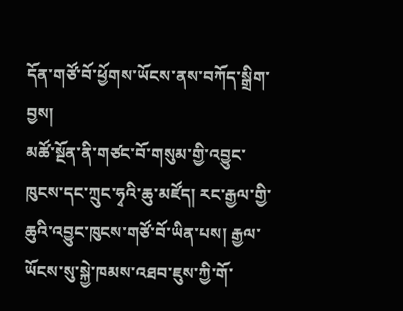དོན་གཙོ་བོ་ཕྱོགས་ཡོངས་ནས་བཀོད་སྒྲིག་བྱས།
མཚོ་སྔོན་ནི་གཙང་བོ་གསུམ་གྱི་འབྱུང་ཁུངས་དང་ཀྲུང་ཧྭའི་ཆུ་མཛོད། རང་རྒྱལ་གྱི་ཆུའི་འབྱུང་ཁུངས་གཙོ་བོ་ཡིན་པས། རྒྱལ་ཡོངས་སུ་སྐྱེ་ཁམས་འཐབ་ཇུས་ཀྱི་གོ་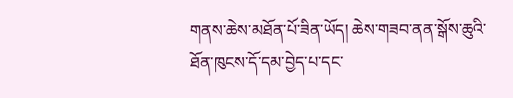གནས་ཆེས་མཐོན་པོ་ཟིན་ཡོད། ཆེས་གཟབ་ནན་སྒོས་ཆུའི་ཐོན་ཁུངས་དོ་དམ་བྱེད་པ་དང་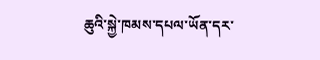ཆུའི་སྐྱེ་ཁམས་དཔལ་ཡོན་དར་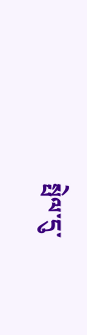སྤེལ་དུ་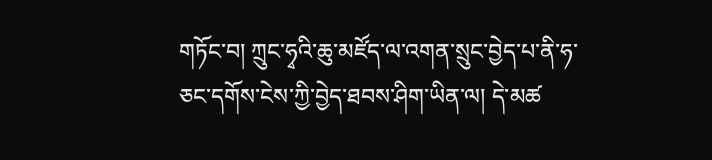གཏོང་བ། ཀྲུང་ཧྭའི་ཆུ་མཛོད་ལ་འགན་སྲུང་བྱེད་པ་ནི་ཧ་ཅང་དགོས་ངེས་ཀྱི་བྱེད་ཐབས་ཤིག་ཡིན་ལ། དེ་མཚ